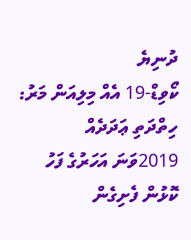ދުނިޔެ
ކޯވިޑް-19 އެއް މިލިއަން މަރު: ހިތްދަތި ޢަދަދެއް
2019ވަނަ އަހަރުގެ ފަހު ކޮޅުން ފެށިގެން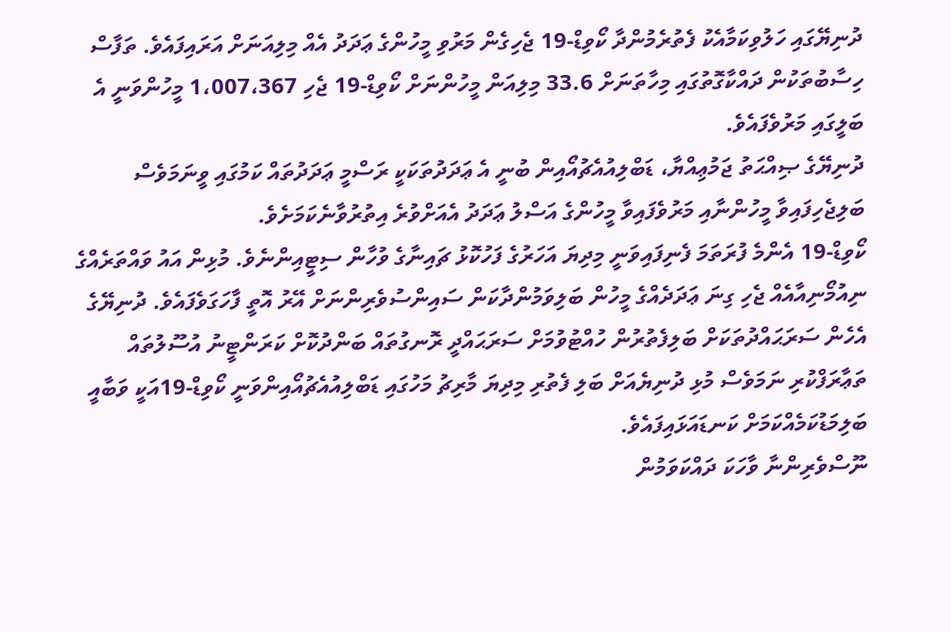ދުނިޔޭގައި ހަލުވިކަމާއެކު ފެތުރެމުންދާ ކޯވިޑް-19 ޖެހިގެން މަރުވި މީހުންގެ ޢަދަދު އެއް މިލިއަނަށް އަރައިފައެވެ. ތަފާސް ހިސާބުތަކުން ދައްކާގޮތުގައި މިހާތަނަށް 33.6 މިލިއަން މީހުންނަށް ކޯވިޑް-19 ޖެހި 1،007،367 މީހުންވަނީ އެ ބަލީގައި މަރުވެފައެވެ.
ދުނިޔޭގެ ޞިއްޙަތު ޖަމުޢިއްޔާ، ޑަބްލިއުއެޗުއޯއިން ބުނީ އެ ޢަދަދުތަކަކީ ރަސްމީ ޢަދަދުތައް ކަމުގައި ވީނަމަވެސް ބަލިޖެހިފައިވާ މީހުންނާއި މަރުވެފައިވާ މީހުންގެ އަސްލު ޢަދަދު އެއަށްވުރެ އިތުރުވާނެކަމަށެވެ.
ކޯވިޑް-19 އެންމެ ފުރަތަމަ ފެނިފައިވަނީ މިދިޔަ އަހަރުގެ ފަހުކޮޅު ޗައިނާގެ ވުހާން ސިޓީއިންނެވެ. މުޅިން އައު ވައްތަރެއްގެ ނިއުމޯނިއާއެއް ޖެހި ގިނަ ޢަދަދެއްގެ މީހުން ބަލިވަމުންދާކަން ސައިންސުވެރިންނަށް އޭރު އޮތީ ފާހަގަވެފައެވެ. ދުނިޔޭގެ އެހެން ސަރަޙައްދުތަކަށް ބަލިފެތުރުން ހުއްޓުވުމަށް ސަރަޙައްދީ ރޮނގުތައް ބަންދުކޮށް ކަރަންޓީނު އުސޫލުތައް ތަޢާރަފްކުރި ނަމަވެސް މުޅި ދުނިޔެއަށް ބަލި ފެތުރި މިދިޔަ މާރިޗު މަހުގައި ޑަބްލިއުއެޗުއޯއިންވަނީ ކޯވިޑް-19އަކީ ވަބާއީ ބަލިމަޑުކަމެއްކަމަށް ކަނޑައަޅައިފައެވެ.
ނޫސްވެރިންނާ ވާހަކަ ދައްކަވަމުން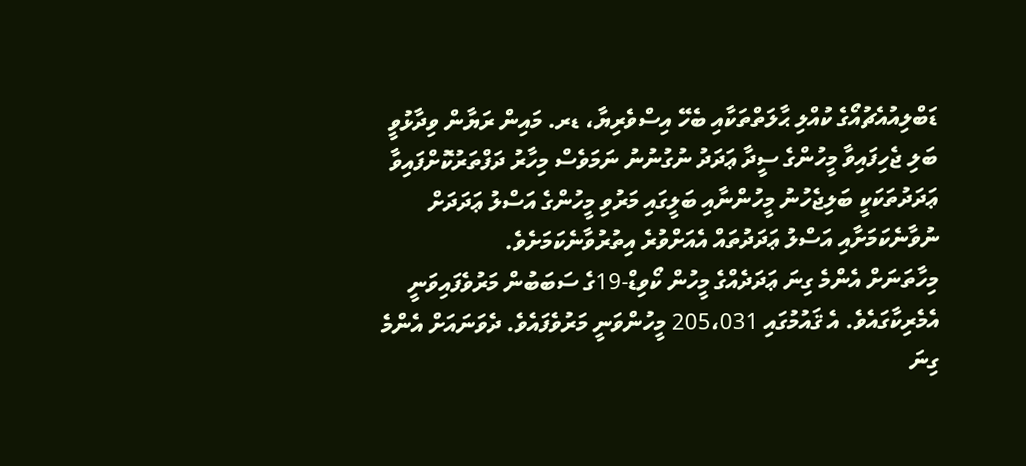ޑަބްލިއުއެޗުއޯގެ ކުއްލި ޙާލަތްތަކާއި ބެހޭ އިސްވެރިޔާ، ޑރ. މައިން ރަޔާން ވިދާޅުވީ ބަލި ޖެހިފައިވާ މީހުންގެ ސީދާ ޢަދަދު ނުގުނުނު ނަމަވެސް މިހާރު ދަފްތަރުކޮށްފައިވާ ޢަދަދުތަކަކީ ބަލިޖެހުނު މީހުންނާއި ބަލީގައި މަރުވި މީހުންގެ އަސްލު ޢަދަދަށް ނުވާނެކަމަށާއި އަސްލު ޢަދަދުތައް އެއަށްވުރެ އިތުރުވާނެކަމަށެވެ.
މިހާތަނަށް އެންމެ ގިނަ ޢަދަދެއްގެ މީހުން ކޯވިޑް-19ގެ ސަބަބުން މަރުވެފައިވަނީ އެމެރިކާގައެވެ. އެ ޤައުމުގައި 205،031 މީހުންވަނީ މަރުވެފައެވެ. ދެވަނައަށް އެންމެ ގިނަ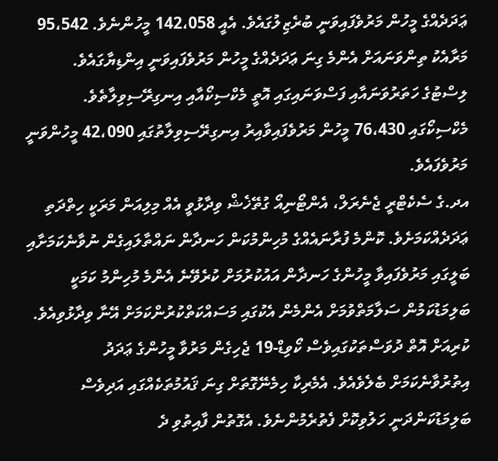ޢަދަދެއްގެ މީހުން މަރުވެފައިވަނީ ބުރެޒިލުގައެވެ. އެއީ 142،058 މީހުންނެވެ. 95،542 މަރާއެކު ތިންވަނައަށް އެންމެ ގިނަ ޢަދަދެއްގެ މީހުން މަރުވެފައިވަނީ އިންޑިޔާގައެވެ. ލިސްޓުގެ ހަތަރުވަނައާއި ފަސްވަނައިގައި އޮތީ މެކްސިކޯއާއި އިނގިރޭސިވިލާތެވެ. މެކްސިކޯގައި 76،430 މީހުން މަރުވެފައިވާއިރު އިނގިރޭސިވިލާތުގައި 42،090 މީހުންވަނީ މަރުވެފައެވެ.
އދ.ގެ ސެކެޓްރީ ޖެނެރަލް، އެންޓޯނިއޯ ގުތޭޚެޝް ވިދާޅުވީ އެއް މިލިއަން މަރަކީ ހިތްދަތި ޢަދަދެއްކަމަށެވެ. ކޮންމެ ފުރާނައެއްގެ މުހިންމުކަން ހަނދާން ނައްތާލައިގެން ނުވާނެކަމަށާއި ބަލީގައި މަރުވެފައިވާ މީހުންގެ ހަނދާން އައުކުރުމަށް ކުރެވޭނެ އެންމެ މުހިންމު ކަމަކީ ބަލިމަޑުކަމުން ސަލާމަތްވުމަށް އެންމެން އެކުގައި މަސައްކަތްކުރުންކަމަށް އޭނާ ވިދާޅުވިއެވެ.
ކުރިއަށް އޮތް ދުވަސްތަކުގައިވެސް ކޯވިޑް-19 ޖެހިގެން މަރުވާ މީހުންގެ ޢަދަދު އިތުރުވާނެކަމަށް ބެލެވެއެވެ. އެމެރިކާ ހިމެނޭގޮތަށް ގިނަ ޤައުމުތަކެއްގައި އަދިވެސް ބަލިމަޑުކަންދަނީ ހަލުވިކޮށް ފެތުރެމުންނެވެ. އެގޮތުން ފާއިތުވި ދެ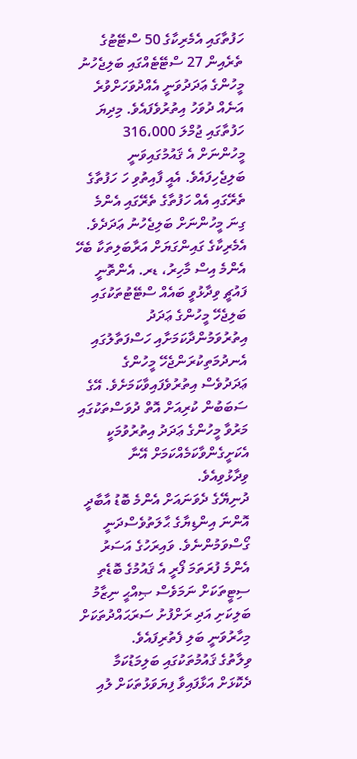ހަފުތާގައި އެމެރިކާގެ 50 ސްޓޭޓުގެ ތެރެއިން 27 ސްޓޭޓެއްގައި ބަލިޖެހުނު މީހުންގެ ޢަދަދުވަނީ އެއްދުވަހަށްވުރެ އަނެއް ދުވަހު އިތުރުވެފައެވެ. މިދިޔަ ހަފުތާގައި ޖުމްލަ 316،000 މީހުންނަށް އެ ޤައުމުގައިވަނީ ބަލިޖެހިފައެވެ. އެއީ ފާއިތުވި ހަ ހަފުތާގެ ތެރޭގައި އެއް ހަފުތާގެ ތެރޭގައި އެންމެ ގިނަ މީހުންނަށް ބަލިޖެހުނު ޢަދަދެވެ.
އެމެރިކާގެ ގައިންގަޔަށް އަރާބަލިތަކާ ބެހޭ އެންމެ އިސް މާހިރު، ޑރ. އެންތޮނީ ފައުޗީ ވިދާޅުވީ ބައެއް ސްޓޭޓުތަކުގައި ބަލިޖެހޭ މީހުންގެ ޢަދަދު އިތުރުވަމުންދާކަމަށާއި ހަސްފަތާލުގައި އެނދުމަތިކުރަންޖެހޭ މީހުންގެ ޢަދަދުވެސް އިތުރުވެފައިވާކަމަށެވެ. އޭގެ ސަބަބުން ކުރިއަށް އޮތް ދުވަސްތަކުގައި މަރުވާ މީހުންގެ ޢަދަދު އިތުރުވުމަކީ އެކަށީގެންވާކަމެއްކަމަށް އޭނާ ވިދާޅުވިއެވެ.
ދުނިޔޭގެ ދެވަނައަށް އެންމެ ބޮޑު އާބާދީ އޮންނަ އިންޑިޔާގެ ޙާލަތުވެސްދަނީ ގޯސްވަމުންނެވެ. ވައިރަހުގެ އަސަރު އެންމެ ފުރަތަމަ ފޯރީ އެ ޤައުމުގެ ބޮޑެތި ސިޓީތަކަށް ނަމަވެސް ޞިއްޙީ ނިޒާމު ބަލިކަށި އަދި ރަށްފުށު ސަރަޙައްދުތަކަށް މިހާރުވަނީ ބަލި ފެތުރިފައެވެ.
ވިލާތުގެ ޤައުމުތަކުގައި ބަލިމަޑުކަމާ ދެކޮޅަށް އަޅާފައިވާ ފިޔަވަޅުތަކަށް ލުއި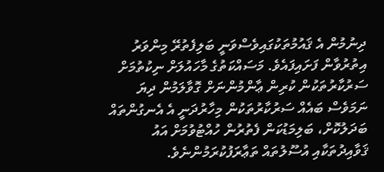ދިނުމުން އެ ޤައުމުތަކުގައިވެސްވަނީ ބަލިފެތުރޭ މިންވަރު އިތުރުވާން ފަށައިފައެވެ. މަސައްކަތުގެ މާހައުލަށް ނިކުތުމަށް ސަރުކާރުތަކުން ކުރިން ޢާންމުންނަށް ގޮވާލަމުން ދިޔަ ނަމަވެސް ބައެއް ސަރުކާރުތަކުން މިހާރުދަނީ އެ އެނގުންތައް ބަދަލުކޮށް، ބަލިމަޑުކަން ފެތުރުން ހުއްޓުވުމަށް އައު ޤަވާއިދުތަކާއި އުސޫލުތައް ތަޢާރަފުކުރަމުންނެވެ.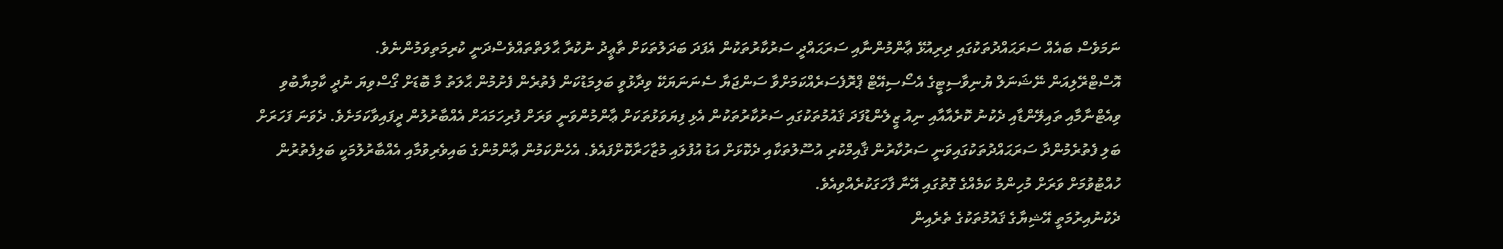ނަމަވެސް ބައެއް ސަރަޙައްދުތަކުގައި ދިރިއުޅޭ ޢާންމުންނާއި ސަރަޙައްދީ ސަރުކާރުތަކުން އެފަދަ ބަދަލުތަކަށް ތާޢީދު ނުކުރާ ޙާލަތްތައްވެސްދަނީ ކުރިމަތިވަމުންނެވެ.
އޮސްޓްރޭލިއަން ނޭޝަނަލް ޔުނިވާސިޓީގެ އެސޯސިއޭޓް ޕްރޮފެސަރެއްކަމަށްވާ ސަންޖަޔާ ސެނަނަޔަކޭ ވިދާޅުވީ ބަލިމަޑުކަން ފެތުރެން ފެށުމުން ޙާލަތު މާ ބޮޑަށް ގޯސްވިޔަ ނުދީ ކާމިޔާބުވި ވިއެޓްނާމާއި ތައިލޭންޑާއި ދެކުނު ކޮރެއާއާއި ނިއު ޒީލެންޑުފަދަ ޤައުމުތަކުގައި ސަރުކާރުތަކުން އެޅި ފިޔަވަޅުތަކަށް ޢާންމުންވަނީ ވަރަށް ފުރިހަމައަށް އެއްބާރުލުން ދީފައިވާކަމަށެވެ. ދެވަނަ ފަހަރަށް ބަލި ފެތުރެމުންދާ ސަރަޙައްދުތަކުގައިވަނީ ސަރުކާރުން ޤާއިމްކުރި އުސޫލުތަކާއި ދެކޮޅަށް އަޑު އުފުލައި މުޒާހަރާކޮށްފައެވެ. އެހެންކަމުން ޢާންމުންގެ ބައިވެރިވުމާއި އެއްބާރުލުމަކީ ބަލިފެތުރުން ހުއްޓުވުމަށް ވަރަށް މުހިންމު ކަމެއްގެ ގޮތުގައި އޭނާ ފާހަގަކުރެއްވިއެވެ.
ދެކުނުއިރުމަތީ އޭޝިޔާގެ ޤައުމުތަކުގެ ތެރެއިން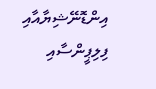އިންޑޮނޭޝިޔާއާއި ފިލިޕީންސާއި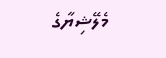މެލޭޝިޔާގެ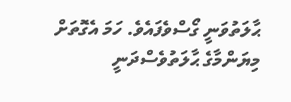ޙާލަތުވަނީ ގޯސްވެފައެވެ. ހަމަ އެގޮތަށް މިޔަންމާގެ ޙާލަތުވެސްދަނީ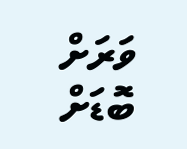ވަރަށް ބޮޑަށް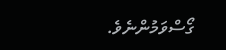ގޯސްވަމުންނެވެ.